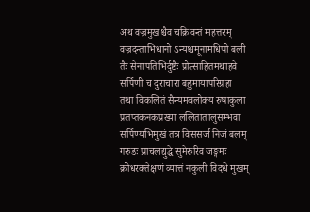अथ वज्रमुखश्चैव चक्रिवन्तं महत्तरम्
वज्रदन्ताभिधानो ऽन्यश्चमूनामधिपो बली
तैः सेनापतिभिर्दुष्टैः प्रोत्साहितमथाहवे
सर्पिणी च दुराचारा बहुमायापरिग्रहा
तथा विकलितं सैन्यमवलोक्य रुषाकुला
प्रतप्तकनकप्रख्या ललितातालुसम्भवा
सर्पिण्यभिमुखं तत्र विससर्ज निजं बलम्
गरुडः प्राचलद्युद्धे सुमेरुरिव जङ्गमः
क्रोधरक्तेक्षणं व्यात्तं नकुली विदधे मुखम्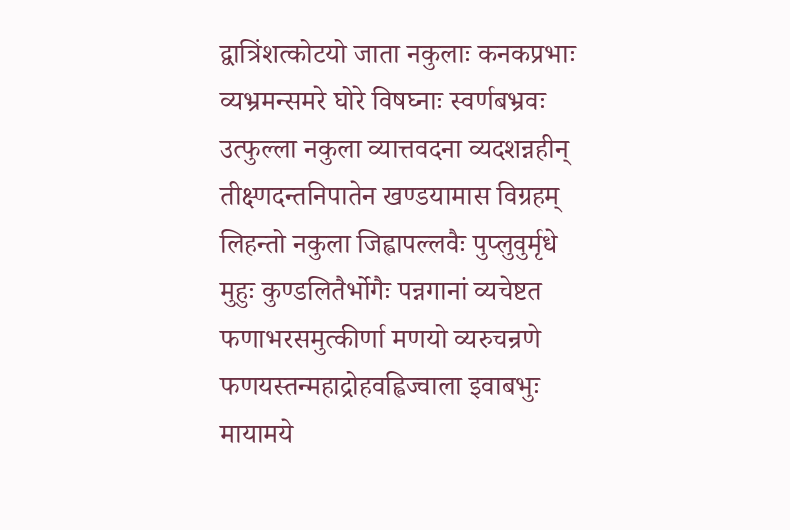द्वात्रिंशत्कोटयो जाता नकुलाः कनकप्रभाः
व्यभ्रमन्समरे घोरे विषघ्नाः स्वर्णबभ्रवः
उत्फुल्ला नकुला व्यात्तवदना व्यदशन्नहीन्
तीक्ष्णदन्तनिपातेन खण्डयामास विग्रहम्
लिहन्तो नकुला जिह्वापल्लवैः पुप्लुवुर्मृधे
मुहुः कुण्डलितैर्भोगैः पन्नगानां व्यचेष्टत
फणाभरसमुत्कीर्णा मणयो व्यरुचन्रणे
फणयस्तन्महाद्रोहवह्विज्वाला इवाबभुः
मायामये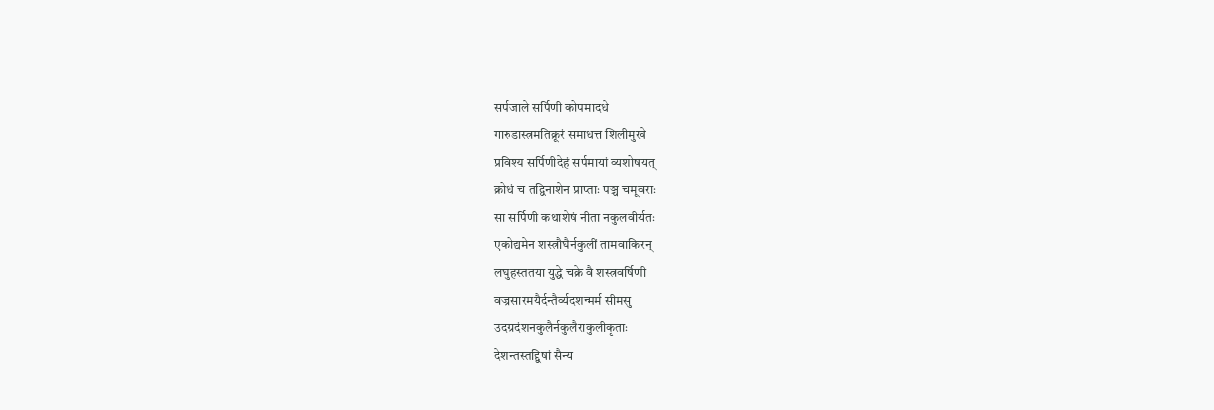सर्पजाले सर्पिणी कोपमादधे
गारुडास्त्रमतिक्रूरं समाधत्त शिलीमुखे
प्रविश्य सर्पिणीदेहं सर्पमायां व्यशोषयत्
क्रोधं च तद्विनाशेन प्राप्ताः पञ्च चमूवराः
सा सर्पिणी कथाशेषं नीता नकुलवीर्यतः
एकोद्यमेन शस्त्रौघैर्नकुलीं तामवाकिरन्
लघुहस्ततया युद्धे चक्रे वै शस्त्रवर्षिणी
वज्रसारमयैर्दन्तैर्व्यदशन्मर्म सीमसु
उदग्रदंशनकुलैर्नकुलैराकुलीकृताः
देशन्तस्तद्द्विषां सैन्य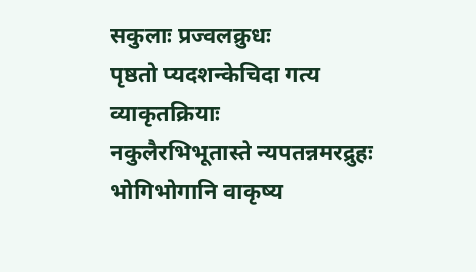सकुलाः प्रज्वलक्रुधः
पृष्ठतो प्यदशन्केचिदा गत्य व्याकृतक्रियाः
नकुलैरभिभूतास्ते न्यपतन्नमरद्रुहः
भोगिभोगानि वाकृष्य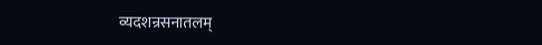व्यदशन्रसनातलम्